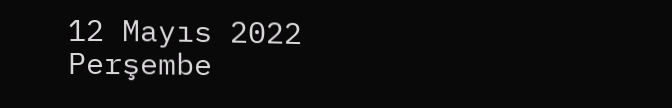12 Mayıs 2022 Perşembe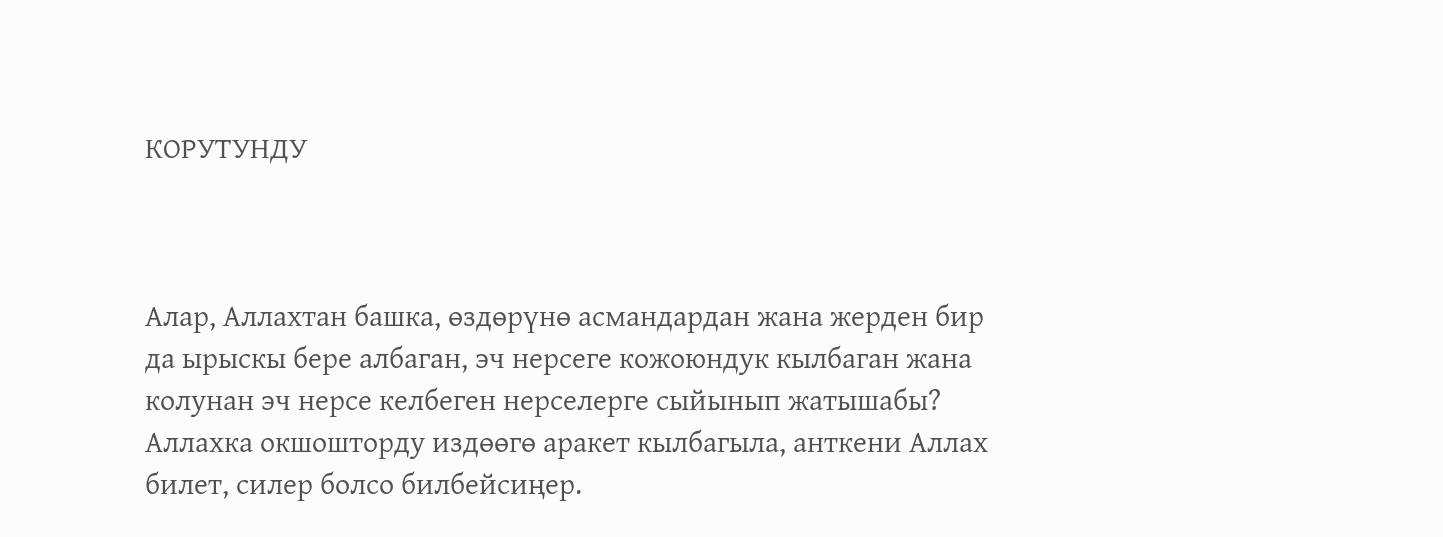КОРУТУНДУ



Алар, Аллахтан башка, өздөрүнө асмандардан жана жерден бир да ырыскы бере албаган, эч нерсеге кожоюндук кылбаган жана колунан эч нерсе келбеген нерселерге сыйынып жатышабы? Аллахка окшошторду издөөгө аракет кылбагыла, анткени Аллах билет, силер болсо билбейсиңер.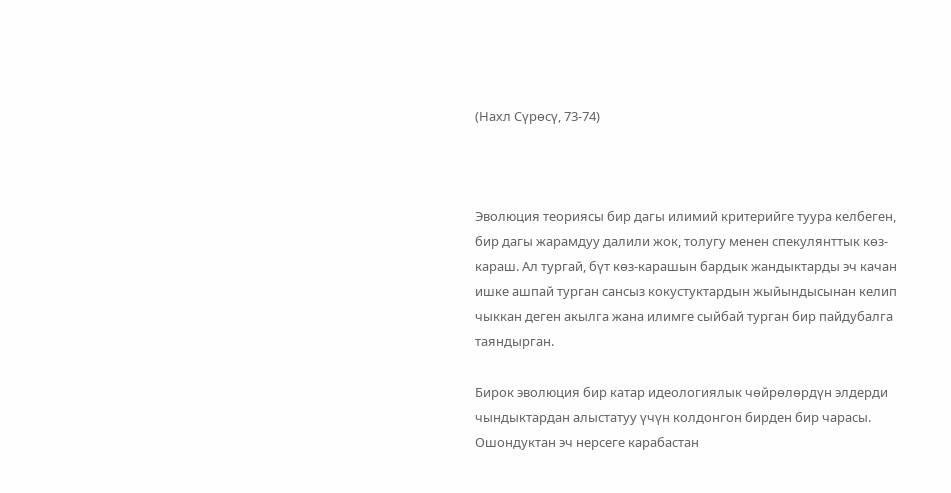(Нахл Сүрөсү, 73-74)



Эволюция теориясы бир дагы илимий критерийге туура келбеген, бир дагы жарамдуу далили жок, толугу менен спекулянттык көз-караш. Ал тургай, бүт көз-карашын бардык жандыктарды эч качан ишке ашпай турган сансыз кокустуктардын жыйындысынан келип чыккан деген акылга жана илимге сыйбай турган бир пайдубалга таяндырган.

Бирок эволюция бир катар идеологиялык чөйрөлөрдүн элдерди чындыктардан алыстатуу үчүн колдонгон бирден бир чарасы. Ошондуктан эч нерсеге карабастан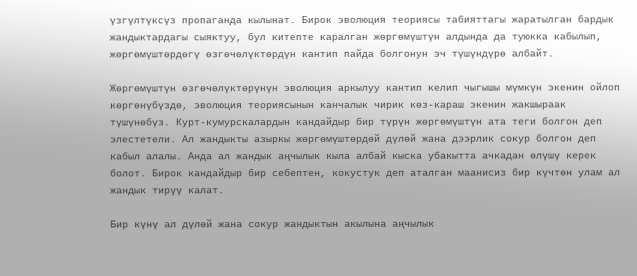үзгүлтүксүз пропаганда кылынат. Бирок эволюция теориясы табияттагы жаратылган бардык жандыктардагы сыяктуу, бул китепте каралган жөргөмүштүн алдында да туюкка кабылып, жөргөмүштөрдөгү өзгөчөлүктөрдүн кантип пайда болгонун эч түшүндүрө албайт.

Жөргөмүштүн өзгөчөлүктөрүнүн эволюция аркылуу кантип келип чыгышы мүмкүн экенин ойлоп көргөнүбүздө, эволюция теориясынын канчалык чирик көз-караш экенин жакшыраак түшүнөбүз. Курт-кумурскалардын кандайдыр бир түрүн жөргөмүштүн ата теги болгон деп элестетели. Ал жандыкты азыркы жөргөмүштөрдөй дүлөй жана дээрлик сокур болгон деп кабыл алалы. Анда ал жандык аңчылык кыла албай кыска убакытта ачкадан өлүшү керек болот. Бирок кандайдыр бир себептен, кокустук деп аталган маанисиз бир күчтөн улам ал жандык тирүү калат.

Бир күнү ал дүлөй жана сокур жандыктын акылына аңчылык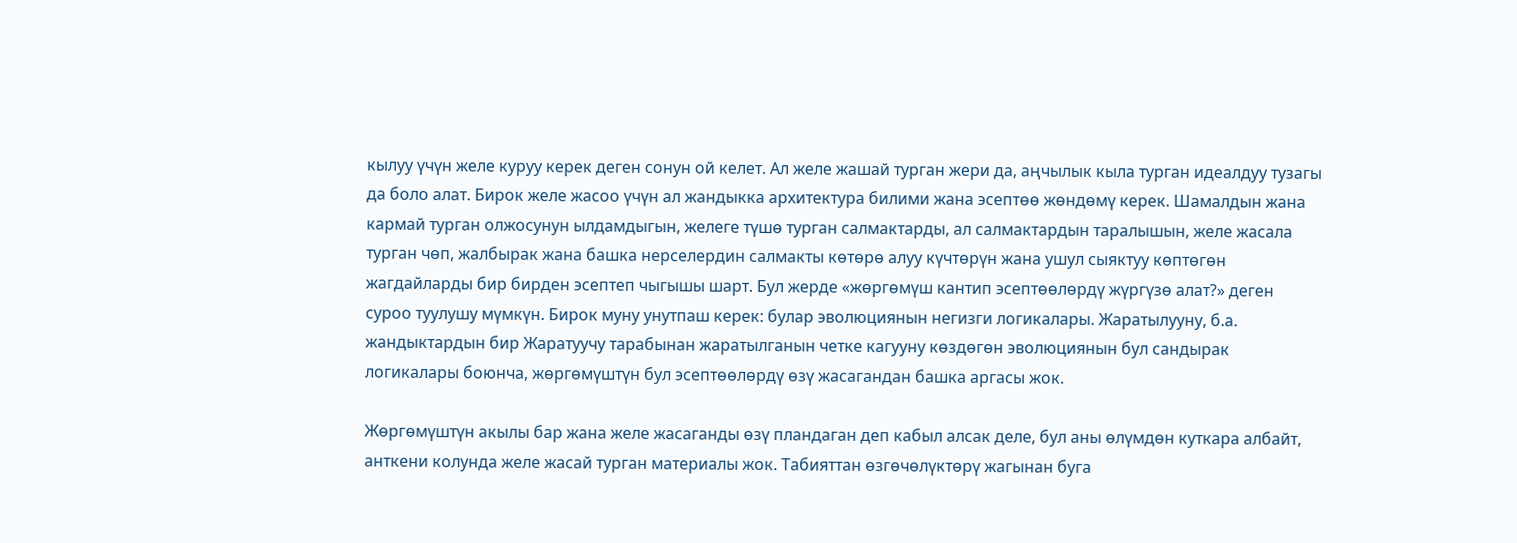кылуу үчүн желе куруу керек деген сонун ой келет. Ал желе жашай турган жери да, аңчылык кыла турган идеалдуу тузагы да боло алат. Бирок желе жасоо үчүн ал жандыкка архитектура билими жана эсептөө жөндөмү керек. Шамалдын жана кармай турган олжосунун ылдамдыгын, желеге түшө турган салмактарды, ал салмактардын таралышын, желе жасала турган чөп, жалбырак жана башка нерселердин салмакты көтөрө алуу күчтөрүн жана ушул сыяктуу көптөгөн жагдайларды бир бирден эсептеп чыгышы шарт. Бул жерде «жөргөмүш кантип эсептөөлөрдү жүргүзө алат?» деген суроо туулушу мүмкүн. Бирок муну унутпаш керек: булар эволюциянын негизги логикалары. Жаратылууну, б.а. жандыктардын бир Жаратуучу тарабынан жаратылганын четке кагууну көздөгөн эволюциянын бул сандырак логикалары боюнча, жөргөмүштүн бул эсептөөлөрдү өзү жасагандан башка аргасы жок.

Жөргөмүштүн акылы бар жана желе жасаганды өзү пландаган деп кабыл алсак деле, бул аны өлүмдөн куткара албайт, анткени колунда желе жасай турган материалы жок. Табияттан өзгөчөлүктөрү жагынан буга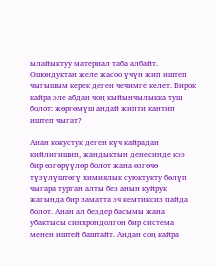ылайыктуу материал таба албайт. Ошондуктан желе жасоо үчүн жип иштеп чыгышым керек деген чечимге келет. Бирок кайра эле абдан чоң кыйынчылыкка туш болот: жөргөмүш андай жипти кантип иштеп чыгат?

Анан кокустук деген күч кайрадан кийлигишип, жандыктын денесинде кээ бир өзгөрүүлөр болот жана өзгөчө түзүлүштөгү химиялык суюктукту бөлүп чыгара турган алты без анын куйрук жагында бир заматта эч кемтиксиз пайда болот. Анан ал бездер басымы жана убактысы синхрондолгон бир система менен иштей баштайт. Андан соң кайра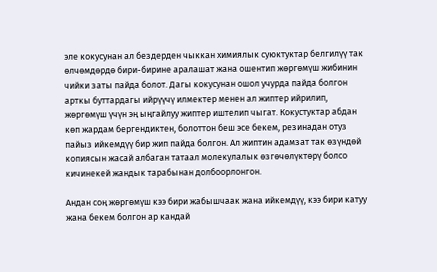эле кокусунан ал бездерден чыккан химиялык суюктуктар белгилүү так өлчөмдөрдө бири-бирине аралашат жана ошентип жөргөмүш жибинин чийки заты пайда болот. Дагы кокусунан ошол учурда пайда болгон арткы буттардагы ийрүүчү илмектер менен ал жиптер ийрилип, жөргөмүш үчүн эң ыңгайлуу жиптер иштелип чыгат. Кокустуктар абдан көп жардам бергендиктен, болоттон беш эсе бекем, резинадан отуз пайыз ийкемдүү бир жип пайда болгон. Ал жиптин адамзат так өзүндөй копиясын жасай албаган татаал молекулалык өзгөчөлүктөрү болсо кичинекей жандык тарабынан долбоорлонгон.

Андан соң жөргөмүш кээ бири жабышчаак жана ийкемдүү, кээ бири катуу жана бекем болгон ар кандай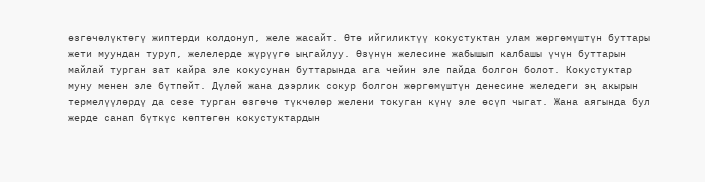өзгөчөлүктөгү жиптерди колдонуп, желе жасайт. Өтө ийгиликтүү кокустуктан улам жөргөмүштүн буттары жети муундан туруп, желелерде жүрүүгө ыңгайлуу. Өзүнүн желесине жабышып калбашы үчүн буттарын майлай турган зат кайра эле кокусунан буттарында ага чейин эле пайда болгон болот. Кокустуктар муну менен эле бүтпөйт. Дүлөй жана дээрлик сокур болгон жөргөмүштүн денесине желедеги эң акырын термелүүлөрдү да сезе турган өзгөчө түкчөлөр желени токуган күнү эле өсүп чыгат. Жана аягында бул жерде санап бүткүс көптөгөн кокустуктардын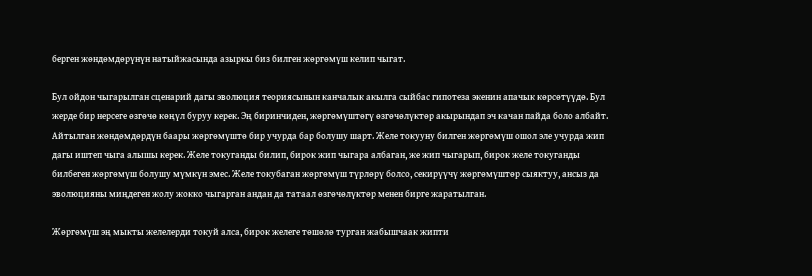берген жөндөмдөрүнүн натыйжасында азыркы биз билген жөргөмүш келип чыгат.

Бул ойдон чыгарылган сценарий дагы эволюция теориясынын канчалык акылга сыйбас гипотеза экенин апачык көрсөтүүдө. Бул жерде бир нерсеге өзгөчө көңүл буруу керек. Эң биринчиден, жөргөмүштөгү өзгөчөлүктөр акырындап эч качан пайда боло албайт. Айтылган жөндөмдөрдүн баары жөргөмүштө бир учурда бар болушу шарт. Желе токууну билген жөргөмүш ошол эле учурда жип дагы иштеп чыга алышы керек. Желе токуганды билип, бирок жип чыгара албаган, же жип чыгарып, бирок желе токуганды билбеген жөргөмүш болушу мүмкүн эмес. Желе токубаган жөргөмүш түрлөрү болсо, секирүүчү жөргөмүштөр сыяктуу, ансыз да эволюцияны миңдеген жолу жокко чыгарган андан да татаал өзгөчөлүктөр менен бирге жаратылган.

Жөргөмүш эң мыкты желелерди токуй алса, бирок желеге төшөлө турган жабышчаак жипти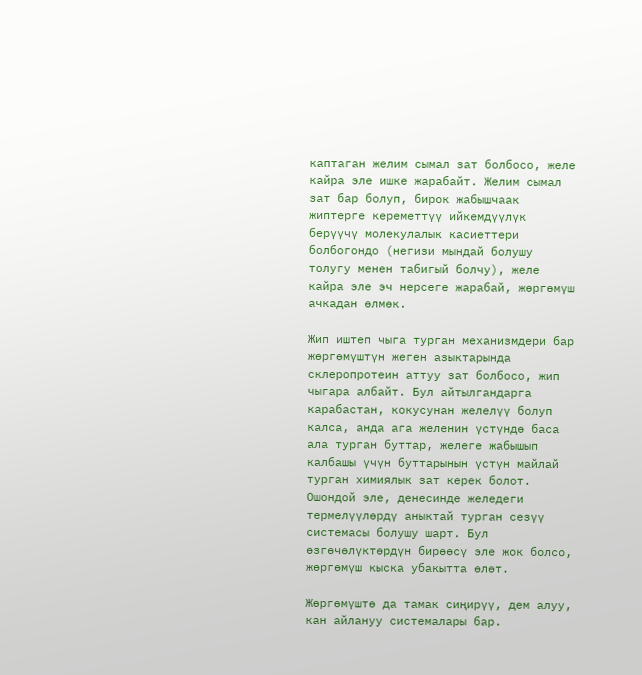каптаган желим сымал зат болбосо, желе кайра эле ишке жарабайт. Желим сымал зат бар болуп, бирок жабышчаак жиптерге кереметтүү ийкемдүүлүк берүүчү молекулалык касиеттери болбогондо (негизи мындай болушу толугу менен табигый болчу), желе кайра эле эч нерсеге жарабай, жөргөмүш ачкадан өлмөк.

Жип иштеп чыга турган механизмдери бар жөргөмүштүн жеген азыктарында склеропротеин аттуу зат болбосо, жип чыгара албайт. Бул айтылгандарга карабастан, кокусунан желелүү болуп калса, анда ага желенин үстүндө баса ала турган буттар, желеге жабышып калбашы үчүн буттарынын үстүн майлай турган химиялык зат керек болот. Ошондой эле, денесинде желедеги термелүүлөрдү аныктай турган сезүү системасы болушу шарт. Бул өзгөчөлүктөрдүн бирөөсү эле жок болсо, жөргөмүш кыска убакытта өлөт.

Жөргөмүштө да тамак сиңирүү, дем алуу, кан айлануу системалары бар.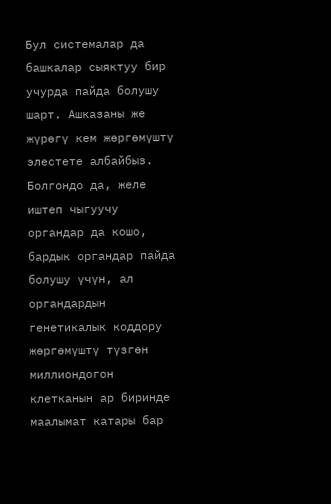Бул системалар да башкалар сыяктуу бир учурда пайда болушу шарт. Ашказаны же жүрөгү кем жөргөмүштү элестете албайбыз. Болгондо да, желе иштеп чыгуучу органдар да кошо, бардык органдар пайда болушу үчүн, ал органдардын генетикалык коддору жөргөмүштү түзгөн миллиондогон клетканын ар биринде маалымат катары бар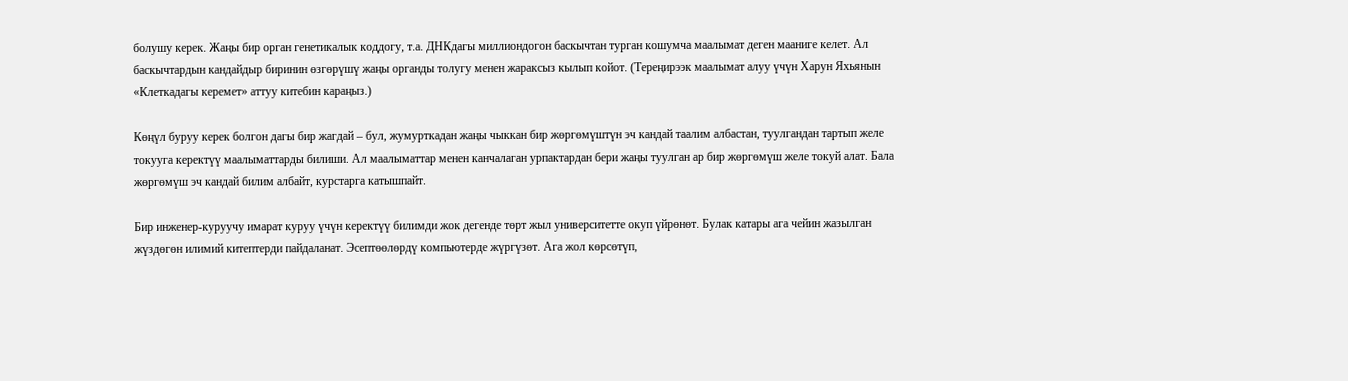болушу керек. Жаңы бир орган генетикалык коддогу, т.а. ДНКдагы миллиондогон баскычтан турган кошумча маалымат деген мааниге келет. Ал баскычтардын кандайдыр биринин өзгөрүшү жаңы органды толугу менен жараксыз кылып койот. (Тереңирээк маалымат алуу үчүн Харун Яхьянын «Клеткадагы керемет» аттуу китебин караңыз.)

Көңүл буруу керек болгон дагы бир жагдай – бул, жумурткадан жаңы чыккан бир жөргөмүштүн эч кандай таалим албастан, туулгандан тартып желе токууга керектүү маалыматтарды билиши. Ал маалыматтар менен канчалаган урпактардан бери жаңы туулган ар бир жөргөмүш желе токуй алат. Бала жөргөмүш эч кандай билим албайт, курстарга катышпайт.

Бир инженер-куруучу имарат куруу үчүн керектүү билимди жок дегенде төрт жыл университетте окуп үйрөнөт. Булак катары ага чейин жазылган жүздөгөн илимий китептерди пайдаланат. Эсептөөлөрдү компьютерде жүргүзөт. Ага жол көрсөтүп,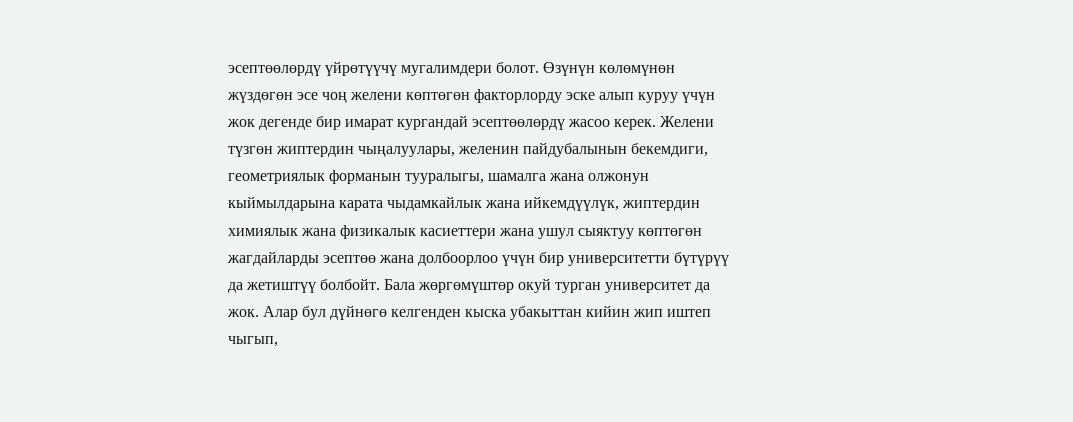эсептөөлөрдү үйрөтүүчү мугалимдери болот. Өзүнүн көлөмүнөн жүздөгөн эсе чоң желени көптөгөн факторлорду эске алып куруу үчүн жок дегенде бир имарат кургандай эсептөөлөрдү жасоо керек. Желени түзгөн жиптердин чыңалуулары, желенин пайдубалынын бекемдиги, геометриялык форманын тууралыгы, шамалга жана олжонун кыймылдарына карата чыдамкайлык жана ийкемдүүлүк, жиптердин химиялык жана физикалык касиеттери жана ушул сыяктуу көптөгөн жагдайларды эсептөө жана долбоорлоо үчүн бир университетти бүтүрүү да жетиштүү болбойт. Бала жөргөмүштөр окуй турган университет да жок. Алар бул дүйнөгө келгенден кыска убакыттан кийин жип иштеп чыгып,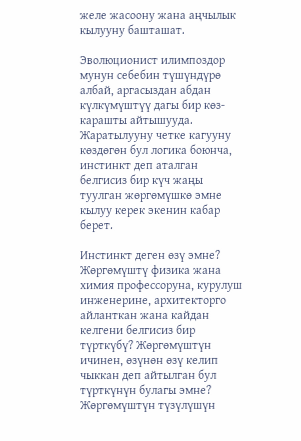желе жасоону жана аңчылык кылууну башташат.

Эволюционист илимпоздор мунун себебин түшүндүрө албай, аргасыздан абдан күлкүмүштүү дагы бир көз-карашты айтышууда. Жаратылууну четке кагууну көздөгөн бул логика боюнча, инстинкт деп аталган белгисиз бир күч жаңы туулган жөргөмүшкө эмне кылуу керек экенин кабар берет.

Инстинкт деген өзү эмне? Жөргөмүштү физика жана химия профессоруна, курулуш инженерине, архитекторго айланткан жана кайдан келгени белгисиз бир түрткүбү? Жөргөмүштүн ичинен, өзүнөн өзү келип чыккан деп айтылган бул түрткүнүн булагы эмне? Жөргөмүштүн түзүлүшүн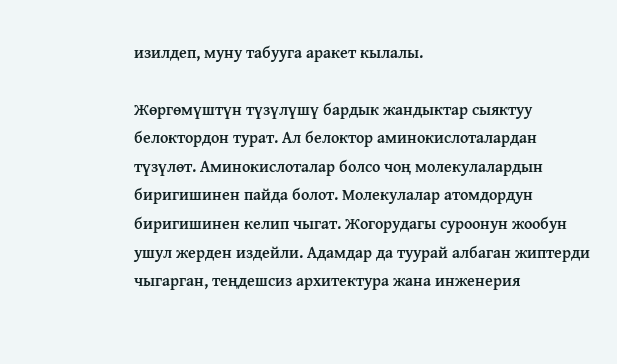изилдеп, муну табууга аракет кылалы.

Жөргөмүштүн түзүлүшү бардык жандыктар сыяктуу белоктордон турат. Ал белоктор аминокислоталардан түзүлөт. Аминокислоталар болсо чоң молекулалардын биригишинен пайда болот. Молекулалар атомдордун биригишинен келип чыгат. Жогорудагы суроонун жообун ушул жерден издейли. Адамдар да туурай албаган жиптерди чыгарган, теңдешсиз архитектура жана инженерия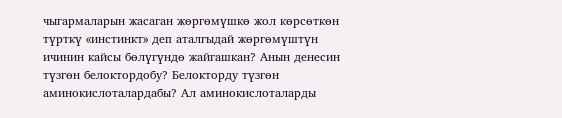чыгармаларын жасаган жөргөмүшкө жол көрсөткөн түрткү «инстинкт» деп аталгыдай жөргөмүштүн ичинин кайсы бөлүгүндө жайгашкан? Анын денесин түзгөн белоктордобу? Белокторду түзгөн аминокислоталардабы? Ал аминокислоталарды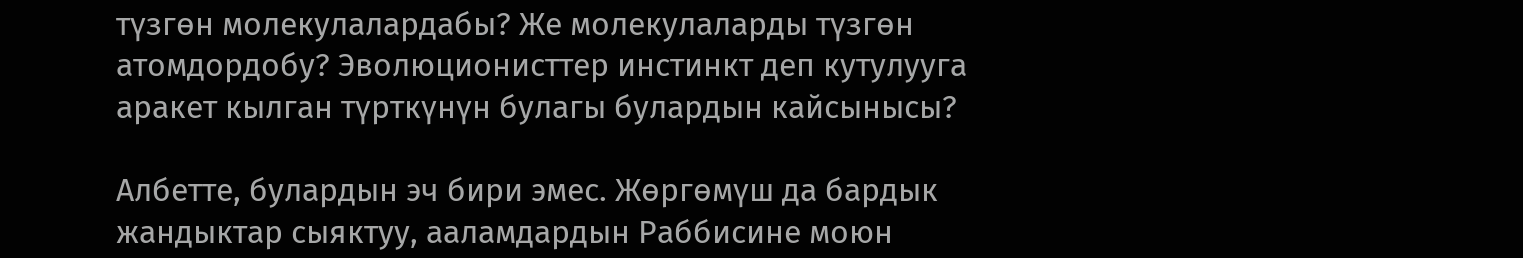түзгөн молекулалардабы? Же молекулаларды түзгөн атомдордобу? Эволюционисттер инстинкт деп кутулууга аракет кылган түрткүнүн булагы булардын кайсынысы?

Албетте, булардын эч бири эмес. Жөргөмүш да бардык жандыктар сыяктуу, ааламдардын Раббисине моюн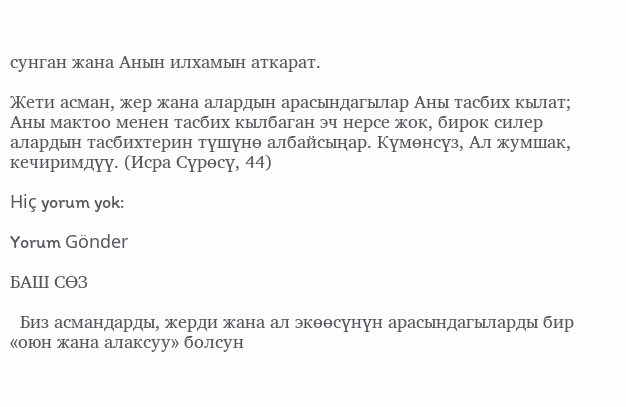сунган жана Анын илхамын аткарат.

Жети асман, жер жана алардын арасындагылар Аны тасбих кылат; Аны мактоо менен тасбих кылбаган эч нерсе жок, бирок силер алардын тасбихтерин түшүнө албайсыңар. Күмөнсүз, Ал жумшак, кечиримдүү. (Исра Сүрөсү, 44)

Hiç yorum yok:

Yorum Gönder

БАШ СӨЗ

  Биз асмандарды, жерди жана ал экөөсүнүн арасындагыларды бир «оюн жана алаксуу» болсун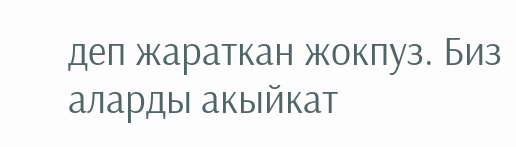деп жараткан жокпуз. Биз аларды акыйкат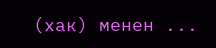(хак) менен ...